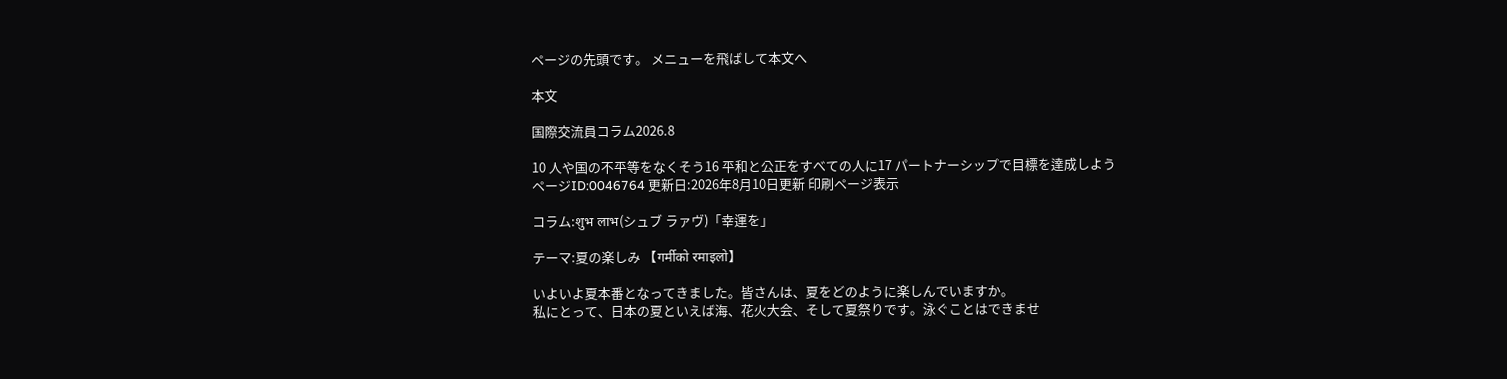ページの先頭です。 メニューを飛ばして本文へ

本文

国際交流員コラム2026.8

10 人や国の不平等をなくそう16 平和と公正をすべての人に17 パートナーシップで目標を達成しよう
ページID:0046764 更新日:2026年8月10日更新 印刷ページ表示

コラム:शुभ लाभ(シュブ ラァヴ)「幸運を」

テーマ:夏の楽しみ 【गर्मीको रमाइलो】

いよいよ夏本番となってきました。皆さんは、夏をどのように楽しんでいますか。
私にとって、日本の夏といえば海、花火大会、そして夏祭りです。泳ぐことはできませ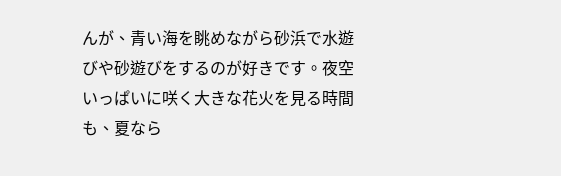んが、青い海を眺めながら砂浜で水遊びや砂遊びをするのが好きです。夜空いっぱいに咲く大きな花火を見る時間も、夏なら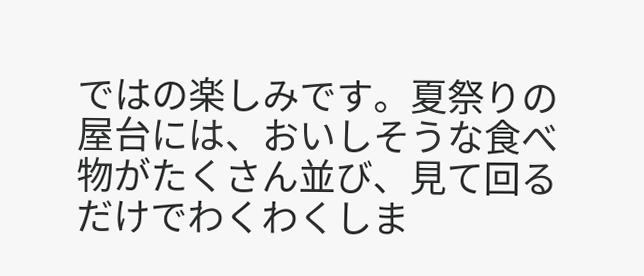ではの楽しみです。夏祭りの屋台には、おいしそうな食べ物がたくさん並び、見て回るだけでわくわくしま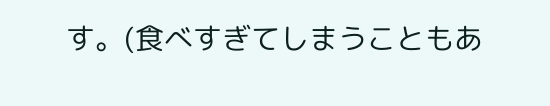す。(食べすぎてしまうこともあ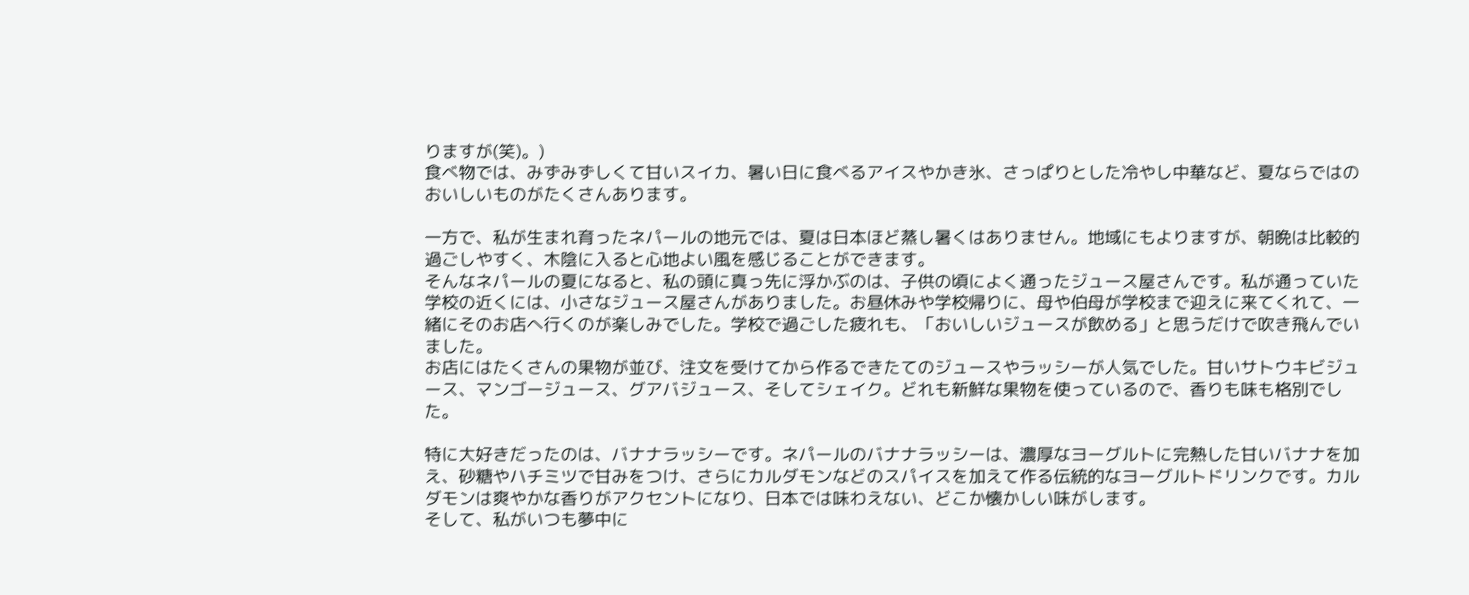りますが(笑)。)
食べ物では、みずみずしくて甘いスイカ、暑い日に食べるアイスやかき氷、さっぱりとした冷やし中華など、夏ならではのおいしいものがたくさんあります。

一方で、私が生まれ育ったネパールの地元では、夏は日本ほど蒸し暑くはありません。地域にもよりますが、朝晩は比較的過ごしやすく、木陰に入ると心地よい風を感じることができます。
そんなネパールの夏になると、私の頭に真っ先に浮かぶのは、子供の頃によく通ったジュース屋さんです。私が通っていた学校の近くには、小さなジュース屋さんがありました。お昼休みや学校帰りに、母や伯母が学校まで迎えに来てくれて、一緒にそのお店へ行くのが楽しみでした。学校で過ごした疲れも、「おいしいジュースが飲める」と思うだけで吹き飛んでいました。
お店にはたくさんの果物が並び、注文を受けてから作るできたてのジュースやラッシーが人気でした。甘いサトウキビジュース、マンゴージュース、グアバジュース、そしてシェイク。どれも新鮮な果物を使っているので、香りも味も格別でした。

特に大好きだったのは、バナナラッシーです。ネパールのバナナラッシーは、濃厚なヨーグルトに完熱した甘いバナナを加え、砂糖やハチミツで甘みをつけ、さらにカルダモンなどのスパイスを加えて作る伝統的なヨーグルトドリンクです。カルダモンは爽やかな香りがアクセントになり、日本では味わえない、どこか懐かしい味がします。
そして、私がいつも夢中に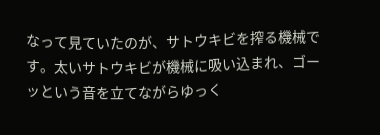なって見ていたのが、サトウキビを搾る機械です。太いサトウキビが機械に吸い込まれ、ゴーッという音を立てながらゆっく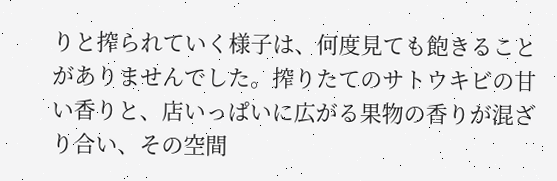りと搾られていく様子は、何度見ても飽きることがありませんでした。搾りたてのサトウキビの甘い香りと、店いっぱいに広がる果物の香りが混ざり合い、その空間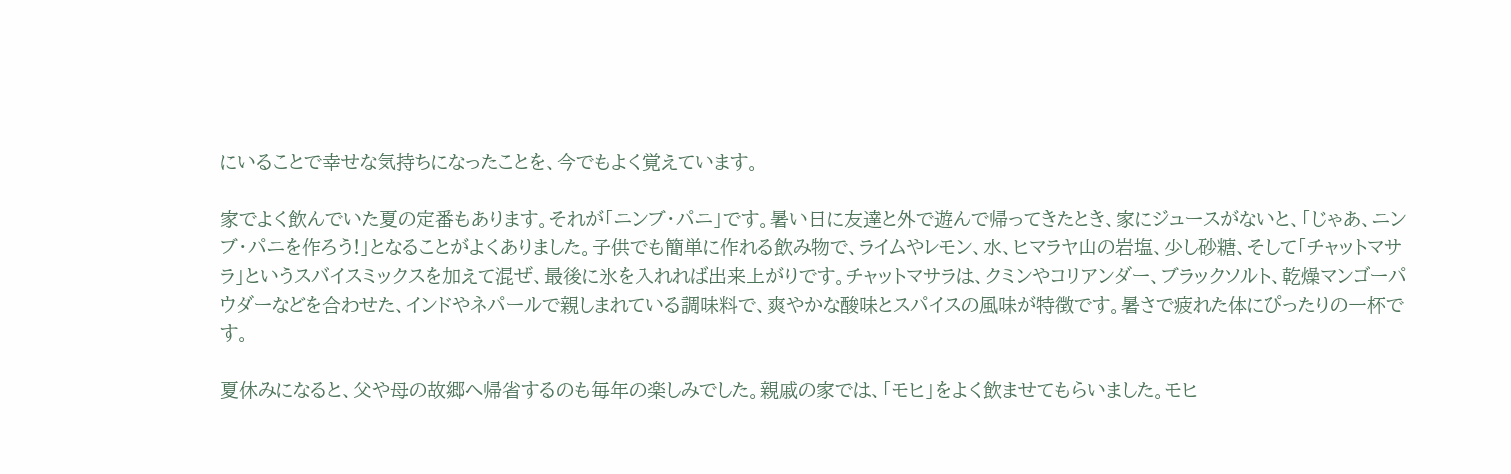にいることで幸せな気持ちになったことを、今でもよく覚えています。

家でよく飲んでいた夏の定番もあります。それが「ニンブ・パニ」です。暑い日に友達と外で遊んで帰ってきたとき、家にジュースがないと、「じゃあ、ニンブ・パニを作ろう!」となることがよくありました。子供でも簡単に作れる飲み物で、ライムやレモン、水、ヒマラヤ山の岩塩、少し砂糖、そして「チャットマサラ」というスバイスミックスを加えて混ぜ、最後に氷を入れれば出来上がりです。チャットマサラは、クミンやコリアンダー、ブラックソルト、乾燥マンゴーパウダーなどを合わせた、インドやネパールで親しまれている調味料で、爽やかな酸味とスパイスの風味が特徴です。暑さで疲れた体にぴったりの一杯です。

夏休みになると、父や母の故郷へ帰省するのも毎年の楽しみでした。親戚の家では、「モヒ」をよく飲ませてもらいました。モヒ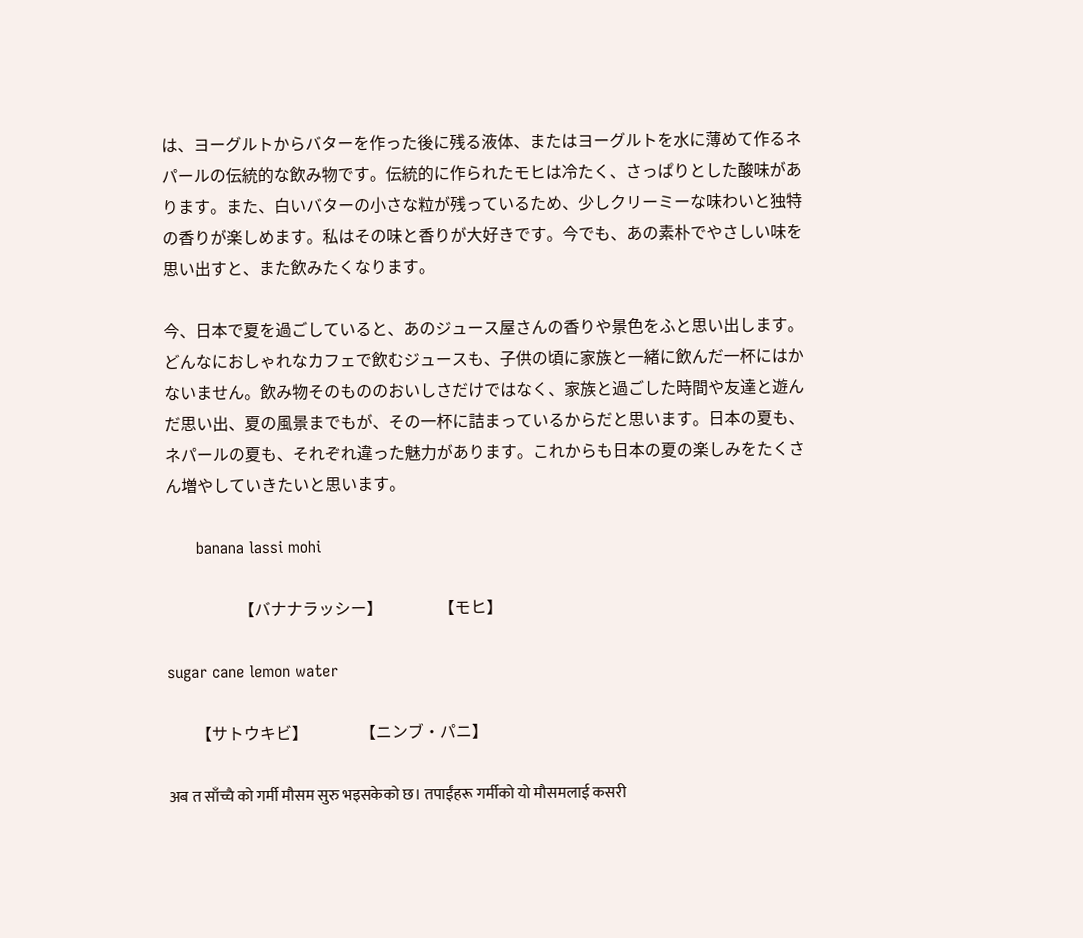は、ヨーグルトからバターを作った後に残る液体、またはヨーグルトを水に薄めて作るネパールの伝統的な飲み物です。伝統的に作られたモヒは冷たく、さっぱりとした酸味があります。また、白いバターの小さな粒が残っているため、少しクリーミーな味わいと独特の香りが楽しめます。私はその味と香りが大好きです。今でも、あの素朴でやさしい味を思い出すと、また飲みたくなります。

今、日本で夏を過ごしていると、あのジュース屋さんの香りや景色をふと思い出します。どんなにおしゃれなカフェで飲むジュースも、子供の頃に家族と一緒に飲んだ一杯にはかないません。飲み物そのもののおいしさだけではなく、家族と過ごした時間や友達と遊んだ思い出、夏の風景までもが、その一杯に詰まっているからだと思います。日本の夏も、ネパールの夏も、それぞれ違った魅力があります。これからも日本の夏の楽しみをたくさん増やしていきたいと思います。

      banana lassi mohi

                  【バナナラッシー】              【モヒ】

sugar cane lemon water

       【サトウキビ】             【ニンブ・パニ】

अब त साँच्चै को गर्मी मौसम सुरु भइसकेको छ। तपाईंहरू गर्मीको यो मौसमलाई कसरी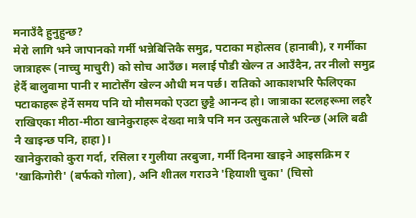मनाउँदै हुनुहुन्छ?
मेरो लागि भने जापानको गर्मी भन्नेबित्तिकै समुद्र, पटाका महोत्सव (हानाबी), र गर्मीका जात्राहरू (नाच्चु माचुरी) को सोच आउँछ। मलाई पौडी खेल्न त आउँदैन, तर नीलो समुद्र हेर्दै बालुवामा पानी र माटोसँग खेल्न औधी मन पर्छ। रातिको आकाशभरि फैलिएका पटाकाहरू हेर्ने समय पनि यो मौसमको एउटा छुट्टै आनन्द हो। जात्राका स्टलहरूमा लहरै राखिएका मीठा-मीठा खानेकुराहरू देख्दा मात्रै पनि मन उत्सुकताले भरिन्छ (अलि बढी नै खाइन्छ पनि, हाहा)।
खानेकुराको कुरा गर्दा, रसिला र गुलीया तरबुजा, गर्मी दिनमा खाइने आइसक्रिम र 'खाकिगोरी' (बर्फको गोला), अनि शीतल गराउने 'हियाशी चुका' (चिसो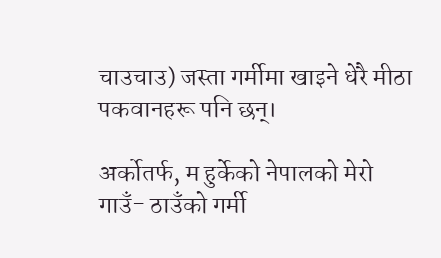चाउचाउ) जस्ता गर्मीमा खाइने धेरै मीठा पकवानहरू पनि छन्।

अर्कोतर्फ, म हुर्केको नेपालको मेरो गाउँ- ठाउँको गर्मी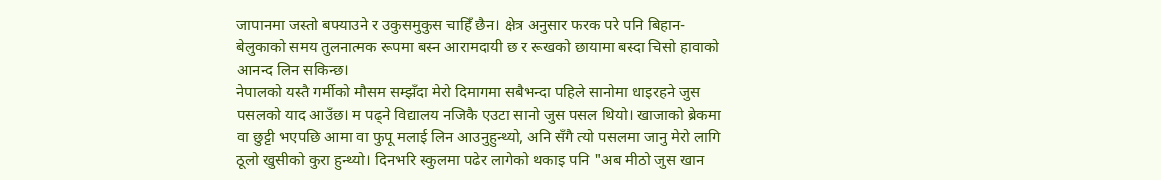जापानमा जस्तो बफ्याउने र उकुसमुकुस चाहिँ छैन। क्षेत्र अनुसार फरक परे पनि बिहान-बेलुकाको समय तुलनात्मक रूपमा बस्न आरामदायी छ र रूखको छायामा बस्दा चिसो हावाको आनन्द लिन सकिन्छ।
नेपालको यस्तै गर्मीको मौसम सम्झँदा मेरो दिमागमा सबैभन्दा पहिले सानोमा धाइरहने जुस पसलको याद आउँछ। म पढ्ने विद्यालय नजिकै एउटा सानो जुस पसल थियो। खाजाको ब्रेकमा वा छुट्टी भएपछि आमा वा फुपू मलाई लिन आउनुहुन्थ्यो, अनि सँगै त्यो पसलमा जानु मेरो लागि ठूलो खुसीको कुरा हुन्थ्यो। दिनभरि स्कुलमा पढेर लागेको थकाइ पनि "अब मीठो जुस खान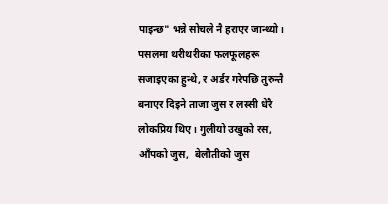पाइन्छ" भन्ने सोचले नै हराएर जान्थ्यो।
पसलमा थरीथरीका फलफूलहरू सजाइएका हुन्थे, र अर्डर गरेपछि तुरुन्तै बनाएर दिइने ताजा जुस र लस्सी धेरै लोकप्रिय थिए। गुलीयो उखुको रस, आँपको जुस,  बेलौतीको जुस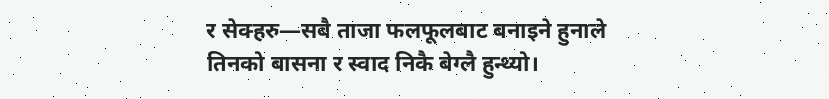र सेक्हरु—सबै ताजा फलफूलबाट बनाइने हुनाले तिनको बासना र स्वाद निकै बेग्लै हुन्थ्यो।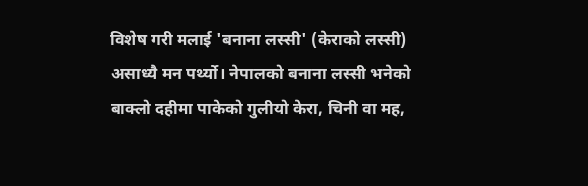विशेष गरी मलाई 'बनाना लस्सी' (केराको लस्सी) असाध्यै मन पर्थ्यो। नेपालको बनाना लस्सी भनेको बाक्लो दहीमा पाकेको गुलीयो केरा, चिनी वा मह,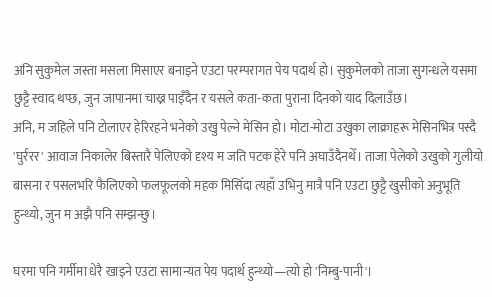अनि सुकुमेल जस्ता मसला मिसाएर बनाइने एउटा परम्परागत पेय पदार्थ हो। सुकुमेलको ताजा सुगन्धले यसमा छुट्टै स्वाद थप्छ, जुन जापानमा चाख्न पाइँदैन र यसले कता-कता पुराना दिनको याद दिलाउँछ।
अनि, म जहिले पनि टोलाएर हेरिरहने भनेको उखु पेल्ने मेसिन हो। मोटा-मोटा उखुका लाक्राहरू मेसिनभित्र पस्दै 'घुर्ररर' आवाज निकालेर बिस्तारै पेलिएको दृश्य म जति पटक हेरे पनि अघाउँदैनथेँ। ताजा पेलेको उखुको गुलीयो बासना र पसलभरि फैलिएको फलफूलको महक मिसिँदा त्यहाँ उभिनु मात्रै पनि एउटा छुट्टै खुसीको अनुभूति हुन्थ्यो, जुन म अझै पनि सम्झन्छु।

घरमा पनि गर्मीमा धेरै खाइने एउटा सामान्यत पेय पदार्थ हुन्थ्यो—त्यो हो 'निम्बु-पानी'।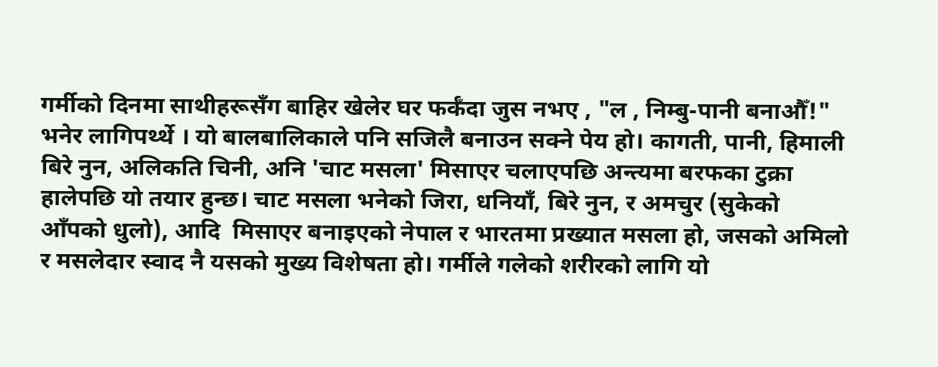गर्मीको दिनमा साथीहरूसँग बाहिर खेलेर घर फर्कँदा जुस नभए , "ल , निम्बु-पानी बनाऔँ!" भनेर लागिपर्थ्थे । यो बालबालिकाले पनि सजिलै बनाउन सक्ने पेय हो। कागती, पानी, हिमाली बिरे नुन, अलिकति चिनी, अनि 'चाट मसला' मिसाएर चलाएपछि अन्त्यमा बरफका टुक्रा हालेपछि यो तयार हुन्छ। चाट मसला भनेको जिरा, धनियाँ, बिरे नुन, र अमचुर (सुकेको आँपको धुलो), आदि  मिसाएर बनाइएको नेपाल र भारतमा प्रख्यात मसला हो, जसको अमिलो र मसलेदार स्वाद नै यसको मुख्य विशेषता हो। गर्मीले गलेको शरीरको लागि यो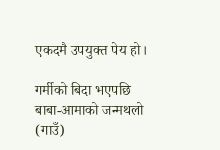एकदमै उपयुक्त पेय हो।

गर्मीको बिदा भएपछि बाबा-आमाको जन्मथलो (गाउँ)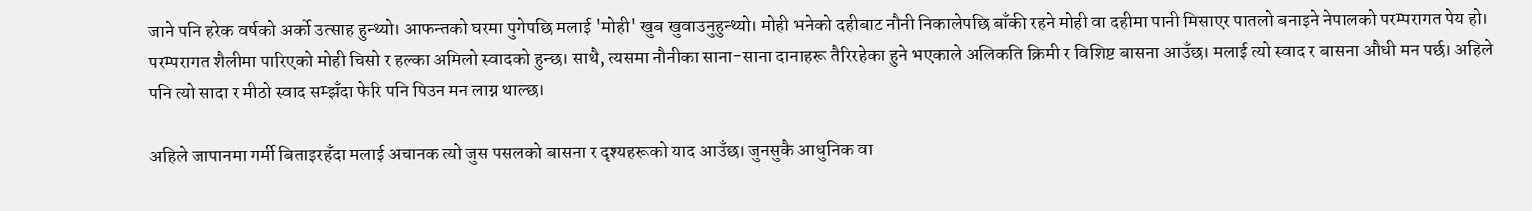जाने पनि हरेक वर्षको अर्को उत्साह हुन्थ्यो। आफन्तको घरमा पुगेपछि मलाई 'मोही' खुब खुवाउनुहुन्थ्यो। मोही भनेको दहीबाट नौनी निकालेपछि बाँकी रहने मोही वा दहीमा पानी मिसाएर पातलो बनाइने नेपालको परम्परागत पेय हो। परम्परागत शैलीमा पारिएको मोही चिसो र हल्का अमिलो स्वादको हुन्छ। साथै, त्यसमा नौनीका साना-साना दानाहरू तैरिरहेका हुने भएकाले अलिकति क्रिमी र विशिष्ट बासना आउँछ। मलाई त्यो स्वाद र बासना औधी मन पर्छ। अहिले पनि त्यो सादा र मीठो स्वाद सम्झँदा फेरि पनि पिउन मन लाग्न थाल्छ।

अहिले जापानमा गर्मी बिताइरहँदा मलाई अचानक त्यो जुस पसलको बासना र दृश्यहरूको याद आउँछ। जुनसुकै आधुनिक वा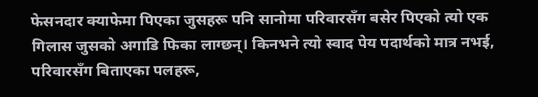फेसनदार क्याफेमा पिएका जुसहरू पनि सानोमा परिवारसँग बसेर पिएको त्यो एक गिलास जुसको अगाडि फिका लाग्छन्। किनभने त्यो स्वाद पेय पदार्थको मात्र नभई, परिवारसँग बिताएका पलहरू,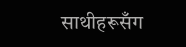साथीहरूसँग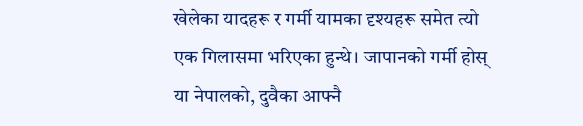खेलेका यादहरू र गर्मी यामका दृश्यहरू समेत त्यो एक गिलासमा भरिएका हुन्थे। जापानको गर्मी होस् या नेपालको, दुवैका आफ्नै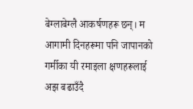बेग्लाबेग्लै आकर्षणहरू छन्। म आगामी दिनहरूमा पनि जापानको गर्मीका यी रमाइला क्षणहरूलाई अझ बढाउँदै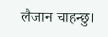लैजान चाहन्छु।